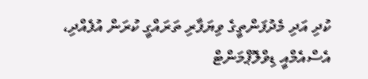ކުދި އަދި މެދުފަންތީގެ ވިޔަފާރި ތަރައްގީ ކުރަން އުފެއްދި، އެސްއެމްއީ ޑިވްލޮޕްމަންޓް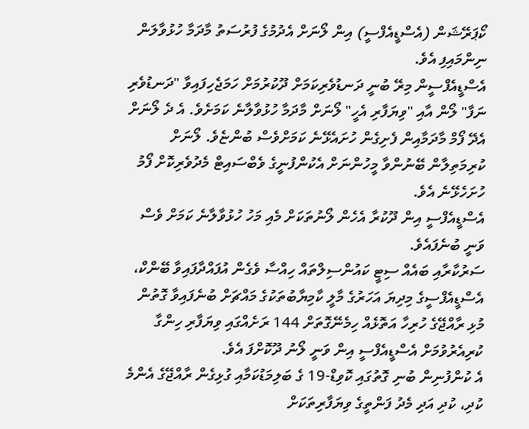ކޯޕަރޭޝަން (އެސްޑީއެފްސީ) އިން ލޯނަށް އެދުމުގެ ފުރުސަތު މާދަމާ ހުޅުވާލަން ނިންމައިފި އެވެ.
އެސްޑީއެފްސީން މިރޭ ބުނީ ދަނޑުވެރިކަމަށް ދޫކުރުމަށް ހަމަޖެހިފައިވާ "ދަނޑުވެރި ނަފާ" ލޯން އާއި "ވިޔަފާރި އެހީ" ލޯނަށް މާދަމާ ހުޅުވާލާނެ ކަމަށެވެ. އެ ދެ ލޯނަށް އެދޭ ފޯމް މާދަމާއިން ފެށިގެން ހުށައެޅޭނެ ކަމަށްވެސް ބުންޏެވެ. ލޯނަށް ކުރިމަތިލާން ބޭނުންވާ މީހުންނަށް އެކުންފުނީގެ ވެބްސައިޓް މެދުވެރިކޮށް ފޯމު ހުށަހެޅޭނެ އެވެ.
އެސްޑީއެފްސީ އިން ދޫކުރާ އެހެން ލޯނުތަކަށް މެއި މަހު ހުޅުވާލާނެ ކަމަށް ވެސް ވަނީ ބުނެފައެވެ.
ސަރުކާރާއި ބައެއް ސިޓީ ކައުންސިލްތައް ހިއްސާ ވެގެން އުފައްދާފައިވާ ބޭންކް، އެސްޑީއެފްސީގެ މިދިޔަ އަހަރުގެ މާލީ ކާމިޔާބުތަކުގެ މައްޗަށް ބުނެފައިވާ ގޮތުން މުޅި ރާއްޖޭގެ ހުރިހާ އަތޮޅެއް ހިމެނޭގޮތަށް 144 ރަށެއްގައި ވިޔަފާރި ހިންގާ ކުރިއެރުވުމަށް އެސްޑީއެފްސީ އިން ވަނީ ލޯނު ދޫކޮށްފަ އެވެ.
އެ ކުންފުނިން ބުނި ގޮތުގައި ކޮވިޑް-19 ގެ ބަލިމަޑުކަމާއި ގުޅިގެން ރާއްޖޭގެ އެންމެ ކުދި، ކުދި އަދި މެދު ފަންތީގެ ވިޔަފާރިތަކަށް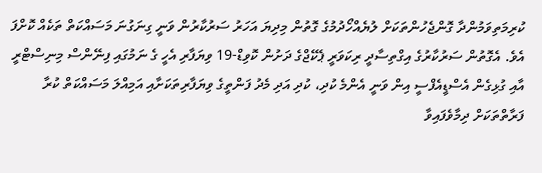ކުރިމަތިވަމުންދާ ގޮންޖެހުންތަކަށް ލުޔެއްހޯދުމުގެ ގޮތުން މިދިޔަ އަހަރު ސަރުކާރުން ވަނީ ގިނަގުނަ މަސައްކަތް ތަކެއް ކޮށްފަ އެވެ. އެގޮތުން ސަރުކާރުގެ އިގްތިސާދީ ރިކަވަރީ ޕެކޭޖްގެ ދަށުން ކޮވިޑް-19 ވިޔަފާރި އެހީ ގެ ނަމުގައި ފިނޭންސް މިނިސްޓްރީ އާއި ގުޅިގެން އެސްޑީއެފްސީ އިން ވަނީ އެންމެ ކުދި، ކުދި އަދި މެދު ފަންތީގެ ވިޔަފާރިތަކަށާއި އަމިއްލަ މަސައްކަތް ކުރާ ފަރާތްތަކަށް ދިމާވެފައިވާ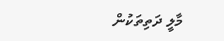މާލީ ދަތިތަކުން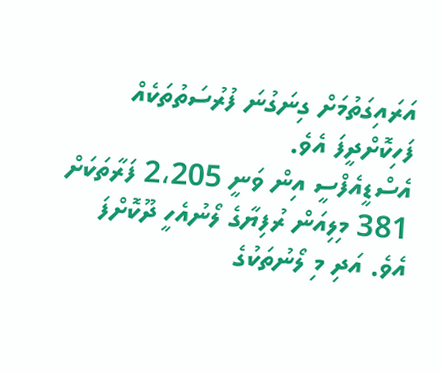އަރައިގަތުމަށް ގިނަގުނަ ފުރުސަތުތަކެއް ފަހިކޮށްދީފަ އެވެ.
އެސްޑީއެފްސީ އިން ވަނީ 2،205 ފަރާތަކަށް 381 މިލިއަން ރުފިޔާގެ ލޯނުއެހީ ދޫކޮށްފަ އެވެ. އަދި މި ލޯނުތަކުގެ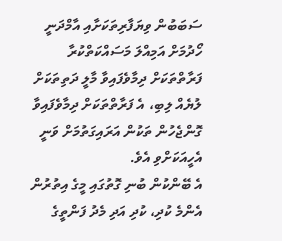ސަބަބުން ވިޔަފާރިތަކަށާއި އާމްދަނީ ހޯދުމަށް އަމިއްލަ މަސައްކަތްކުރާ ފަރާތްތަކަށް ދިމާވެފައިވާ މާލީ ދަތިތަކަށް ލުޔެއް ލިބި، އެ ފަރާތްތަކަށް ދިމާވެފައިވާ ގޮންޖެހުން ތަކުން އަރައިގަތުމަށް ވަނީ އެހީއަކަށްވި އެވެ.
އެ ބޭންކުން ބުނި ގޮތުގައި މީގެ އިތުރުން އެންމެ ކުދި، ކުދި އަދި މެދު ފަންތީގެ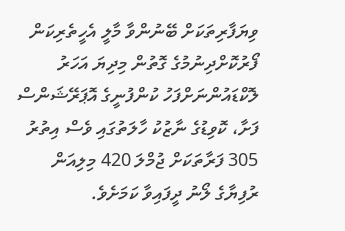ވިޔަފާރިތަކަށް ބޭނުންވާ މާލީ އެހީތެރިކަން ފޯރުކޮށްދިނުމުގެ ގޮތުން މިދިޔަ އަހަރު ލޮކްޑައުންނަށްފަހު ކުންފުނީގެ އޮޕަރޭޝަންސް ފަށާ، ކޮވިޑުގެ ނާޒުކު ހާލަތުގައި ވެސް އިތުރު 305 ފަރާތަކަށް ޖުމްލަ 420 މިލިއަން ރުފިޔާގެ ލޯނު ދީފައިވާ ކަމަށެވެ.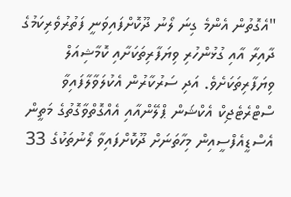"އެގޮތުން އެންމެ ގިނަ ލޯނު ދޫކޮށްފައިވަނީ ފަތުރުވެރިކަމުގެ ދާއިރާ އާއި ގުޅުންހުރި ވިޔަފާރިތަކަށާއި ކޮމާޝިއަލް ވިޔަފާރިތަކަށެވެ. އަދި ސަރުކާރުން އެކުލަވާލާފައިވާ ސްޓްރެޓެޖިކް އެކްޝަން ޕްލޭންއާއި އެއްގޮތްވާގޮތުގެ މަތީން އެސްޑީއެފްސީއިން މިހާތަނަށް ދޫކޮށްފައިވާ ލޯނުތަކުގެ 33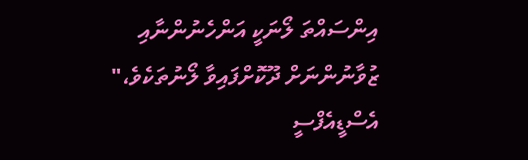އިންސައްތަ ލޯނަކީ އަންހެނުންނާއި ޒުވާނުންނަށް ދޫކޮށްފައިވާ ލޯނުތަކެވެ،" އެސްޑީއެފްސީ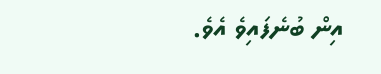އިން ބުނެފައިވެ އެވެ.